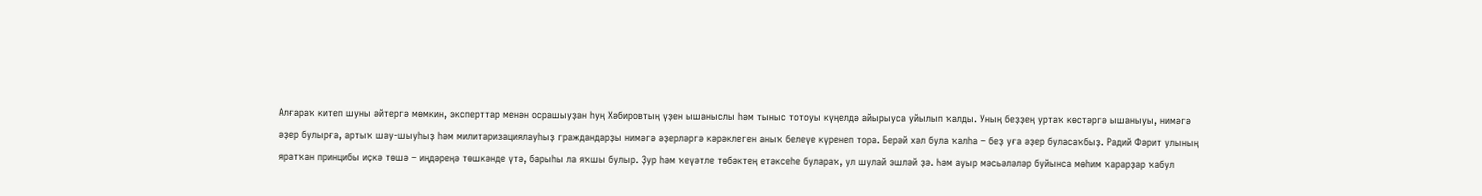Алғараҡ китеп шуны әйтергә мөмкин, эксперттар менән осрашыуҙан һуң Хәбировтың үҙен ышаныслы һәм тыныс тотоуы күңелдә айырыуса уйылып ҡалды. Уның беҙҙең уртаҡ көстәргә ышаныуы, нимәгә әҙер булырға, артыҡ шау-шыуһыҙ һәм милитаризациялауһыҙ граждандарҙы нимәгә әҙерләргә кәрәклеген аныҡ белеүе күренеп тора. Берәй хәл була ҡалһа – беҙ уға әҙер буласаҡбыҙ. Радий Фәрит улының яратҡан принцибы иҫкә төшә – иңдәреңә төшкәнде үтә, барыһы ла яҡшы булыр. Ҙур һәм ҡеүәтле төбәктең етәксеһе булараҡ, ул шулай эшләй ҙә. Һәм ауыр мәсьәләләр буйынса мөһим ҡарарҙар ҡабул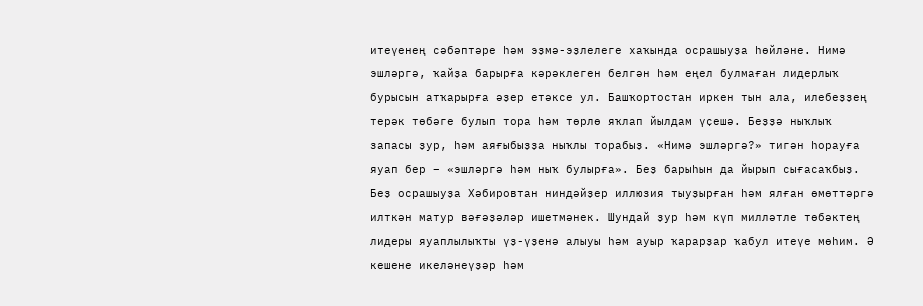итеүенең сәбәптәре һәм эҙмә-эҙлелеге хаҡында осрашыуҙа һөйләне. Нимә эшләргә, ҡайҙа барырға кәрәклеген белгән һәм еңел булмаған лидерлыҡ бурысын атҡарырға әҙер етәксе ул. Башҡортостан иркен тын ала, илебеҙҙең терәк төбәге булып тора һәм төрлө яҡлап йылдам үҫешә. Беҙҙә ныҡлыҡ запасы ҙур, һәм аяғыбыҙҙа ныҡлы торабыҙ. «Нимә эшләргә?» тигән һорауға яуап бер – «эшләргә һәм ныҡ булырға». Беҙ барыһын да йырып сығасаҡбыҙ. Беҙ осрашыуҙа Хәбировтан ниндәйҙер иллюзия тыуҙырған һәм ялған өмөттәргә илткән матур вәғәҙәләр ишетмәнек. Шундай ҙур һәм күп милләтле төбәктең лидеры яуаплылыҡты үҙ-үҙенә алыуы һәм ауыр ҡарарҙар ҡабул итеүе мөһим. Ә кешене икеләнеүҙәр һәм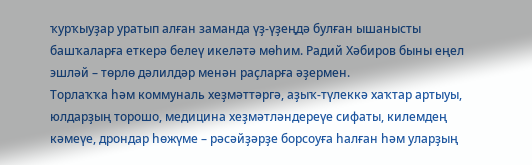ҡурҡыуҙар уратып алған заманда үҙ-үҙеңдә булған ышанысты башҡаларға еткерә белеү икеләтә мөһим. Радий Хәбиров быны еңел эшләй – төрлө дәлилдәр менән раҫларға әҙермен.
Торлаҡҡа һәм коммуналь хеҙмәттәргә, аҙыҡ-түлеккә хаҡтар артыуы, юлдарҙың торошо, медицина хеҙмәтләндереүе сифаты, килемдең кәмеүе, дрондар һөжүме – рәсәйҙәрҙе борсоуға һалған һәм уларҙың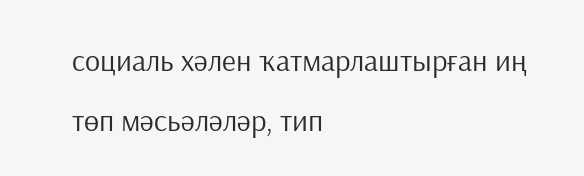социаль хәлен ҡатмарлаштырған иң төп мәсьәләләр, тип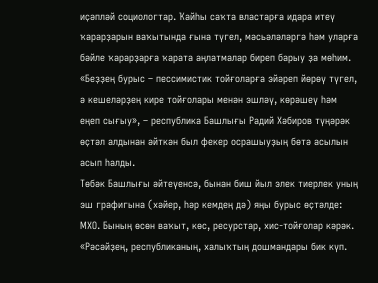иҫәпләй социологтар. Ҡайһы саҡта властарға идара итеү ҡарарҙарын ваҡытында ғына түгел, мәсьәләләргә һәм уларға бәйле ҡарарҙарға ҡарата аңлатмалар биреп барыу ҙа мөһим.
«Беҙҙең бурыс – пессимистик тойғоларға эйәреп йөрөү түгел, ә кешеләрҙең кире тойғолары менән эшләү, көрәшеү һәм еңеп сығыу», – республика Башлығы Радий Хәбиров түңәрәк өҫтәл алдынан әйткән был фекер осрашыуҙың бөтә асылын асып һалды.
Төбәк Башлығы әйтеүенсә, бынан биш йыл элек тиерлек уның эш графигына (хәйер, һәр кемдең дә) яңы бурыс өҫтәлде: МХО. Бының өсөн ваҡыт, көс, ресурстар, хис-тойғолар кәрәк.
«Рәсәйҙең, республиканың, халыҡтың дошмандары бик күп.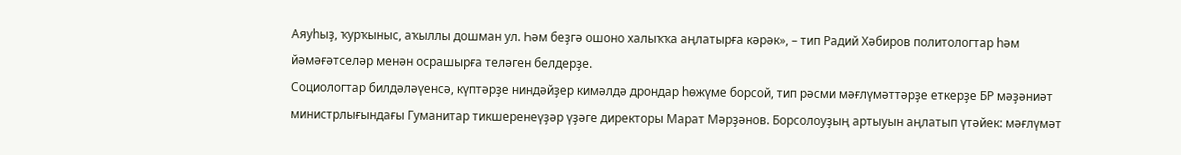Аяуһыҙ, ҡурҡыныс, аҡыллы дошман ул. Һәм беҙгә ошоно халыҡҡа аңлатырға кәрәк», – тип Радий Хәбиров политологтар һәм йәмәғәтселәр менән осрашырға теләген белдерҙе.
Социологтар билдәләүенсә, күптәрҙе ниндәйҙер кимәлдә дрондар һөжүме борсой, тип рәсми мәғлүмәттәрҙе еткерҙе БР мәҙәниәт министрлығындағы Гуманитар тикшеренеүҙәр үҙәге директоры Марат Мәрҙәнов. Борсолоуҙың артыуын аңлатып үтәйек: мәғлүмәт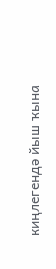киңлегендә йыш ҡына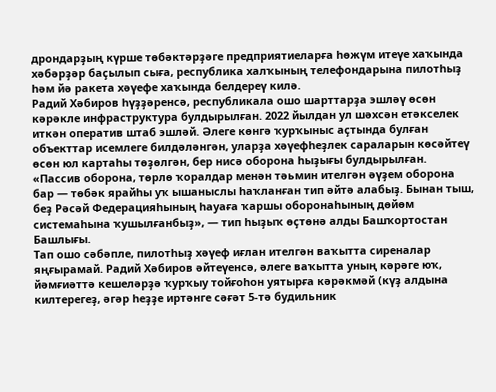дрондарҙың күрше төбәктәрҙәге предприятиеларға һөжүм итеүе хаҡында хәбәрҙәр баҫылып сыға, республика халҡының телефондарына пилотһыҙ һәм йә ракета хәүефе хаҡында белдереү килә.
Радий Хәбиров һүҙҙәренсә, республикала ошо шарттарҙа эшләү өсөн кәрәкле инфраструктура булдырылған. 2022 йылдан ул шәхсән етәкселек иткән оператив штаб эшләй. Әлеге көнгә ҡурҡыныс аҫтында булған объекттар исемлеге билдәләнгән, уларҙа хәүефһеҙлек сараларын көсәйтеү өсөн юл картаһы төҙөлгән, бер нисә оборона һыҙығы булдырылған.
«Пассив оборона, төрлө ҡоралдар менән тәьмин ителгән әүҙем оборона бар — төбәк ярайһы уҡ ышаныслы һаҡланған тип әйтә алабыҙ. Бынан тыш, беҙ Рәсәй Федерацияһының һауаға ҡаршы оборонаһының дөйөм системаһына ҡушылғанбыҙ», — тип һыҙыҡ өҫтөнә алды Башҡортостан Башлығы.
Тап ошо сәбәпле, пилотһыҙ хәүеф иғлан ителгән ваҡытта сиреналар яңғырамай. Радий Хәбиров әйтеүенсә, әлеге ваҡытта уның кәрәге юҡ, йәмғиәттә кешеләрҙә ҡурҡыу тойғоһон уятырға кәрәкмәй (күҙ алдына килтерегеҙ, әгәр һеҙҙе иртәнге сәғәт 5-тә будильник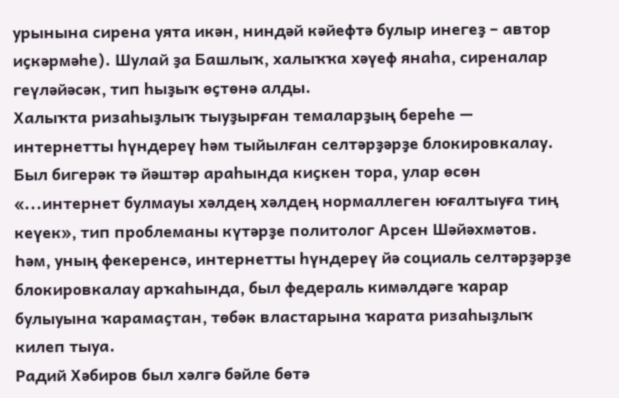урынына сирена уята икән, ниндәй кәйефтә булыр инегеҙ – автор иҫкәрмәһе). Шулай ҙа Башлыҡ, халыҡҡа хәүеф янаһа, сиреналар геүләйәсәк, тип һыҙыҡ өҫтөнә алды.
Халыҡта ризаһыҙлыҡ тыуҙырған темаларҙың береһе — интернетты һүндереү һәм тыйылған селтәрҙәрҙе блокировкалау. Был бигерәк тә йәштәр араһында киҫкен тора, улар өсөн «...интернет булмауы хәлдең хәлдең нормаллеген юғалтыуға тиң кеүек», тип проблеманы күтәрҙе политолог Арсен Шәйәхмәтов.
Һәм, уның фекеренсә, интернетты һүндереү йә социаль селтәрҙәрҙе блокировкалау арҡаһында, был федераль кимәлдәге ҡарар булыуына ҡарамаҫтан, төбәк властарына ҡарата ризаһыҙлыҡ килеп тыуа.
Радий Хәбиров был хәлгә бәйле бөтә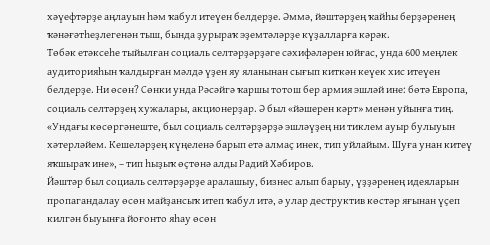хәүефтәрҙе аңлауын һәм ҡабул итеүен белдерҙе. Әммә, йәштәрҙең ҡайһы берҙәренең ҡәнәғәтһеҙлегенән тыш, бында ҙурыраҡ эҙемтәләрҙе күҙалларға кәрәк.
Төбәк етәксеһе тыйылған социаль селтәрҙәрҙәге сәхифәләрен юйғас, унда 600 меңлек аудиторияһын ҡалдырған мәлдә үҙен яу яланынан сығып киткән кеүек хис итеүен белдерҙе. Ни өсөн? Сөнки унда Рәсәйгә ҡаршы тотош бер армия эшләй ине: бөтә Европа, социаль селтәрҙең хужалары, акционерҙар. Ә был «йәшерен кәрт» менән уйынға тиң.
«Ундағы көсөргәнеште, был социаль селтәрҙәрҙә эшләүҙең ни тиклем ауыр булыуын хәтерләйем. Кешеләрҙең күңеленә барып етә алмаҫ инек, тип уйлайым. Шуға унан китеү яҡшыраҡ ине», – тип һыҙыҡ өҫтөнә алды Радий Хәбиров.
Йәштәр был социаль селтәрҙәрҙе аралашыу, бизнес алып барыу, үҙҙәренең идеяларын пропагандалау өсөн майҙансыҡ итеп ҡабул итә, ә улар деструктив көстәр яғынан үҫеп килгән быуынға йоғонто яһау өсөн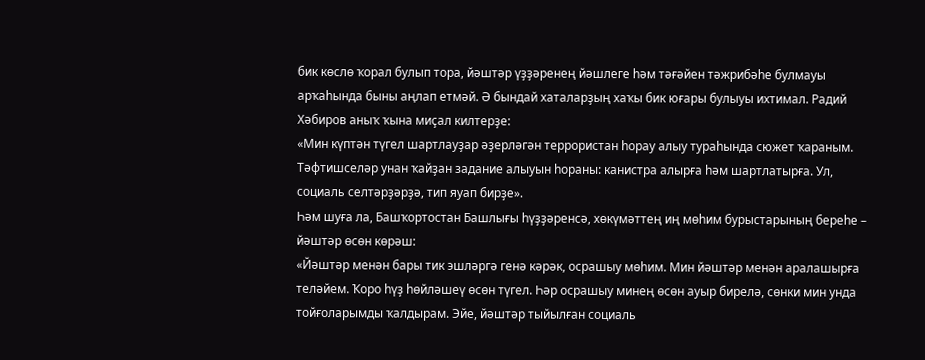бик көслө ҡорал булып тора, йәштәр үҙҙәренең йәшлеге һәм тәғәйен тәжрибәһе булмауы арҡаһында быны аңлап етмәй. Ә бындай хаталарҙың хаҡы бик юғары булыуы ихтимал. Радий Хәбиров аныҡ ҡына миҫал килтерҙе:
«Мин күптән түгел шартлауҙар әҙерләгән террористан һорау алыу тураһында сюжет ҡараным. Тәфтишселәр унан ҡайҙан задание алыуын һораны: канистра алырға һәм шартлатырға. Ул, социаль селтәрҙәрҙә, тип яуап бирҙе».
Һәм шуға ла, Башҡортостан Башлығы һүҙҙәренсә, хөкүмәттең иң мөһим бурыстарының береһе – йәштәр өсөн көрәш:
«Йәштәр менән бары тик эшләргә генә кәрәк, осрашыу мөһим. Мин йәштәр менән аралашырға теләйем. Ҡоро һүҙ һөйләшеү өсөн түгел. Һәр осрашыу минең өсөн ауыр бирелә, сөнки мин унда тойғоларымды ҡалдырам. Эйе, йәштәр тыйылған социаль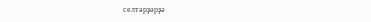селтәрҙәрҙә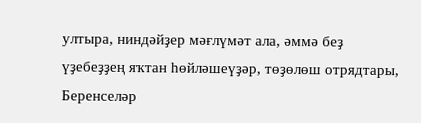ултыра, ниндәйҙер мәғлүмәт ала, әммә беҙ үҙебеҙҙең яҡтан һөйләшеүҙәр, төҙөлөш отрядтары, Беренселәр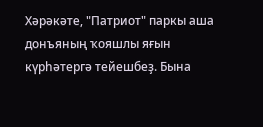Хәрәкәте, "Патриот" паркы аша донъяның ҡояшлы яғын күрһәтергә тейешбеҙ. Бына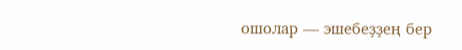ошолар — эшебеҙҙең бер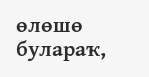өлөшө булараҡ,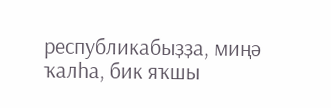республикабыҙҙа, миңә ҡалһа, бик яҡшы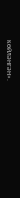көйләнгән».